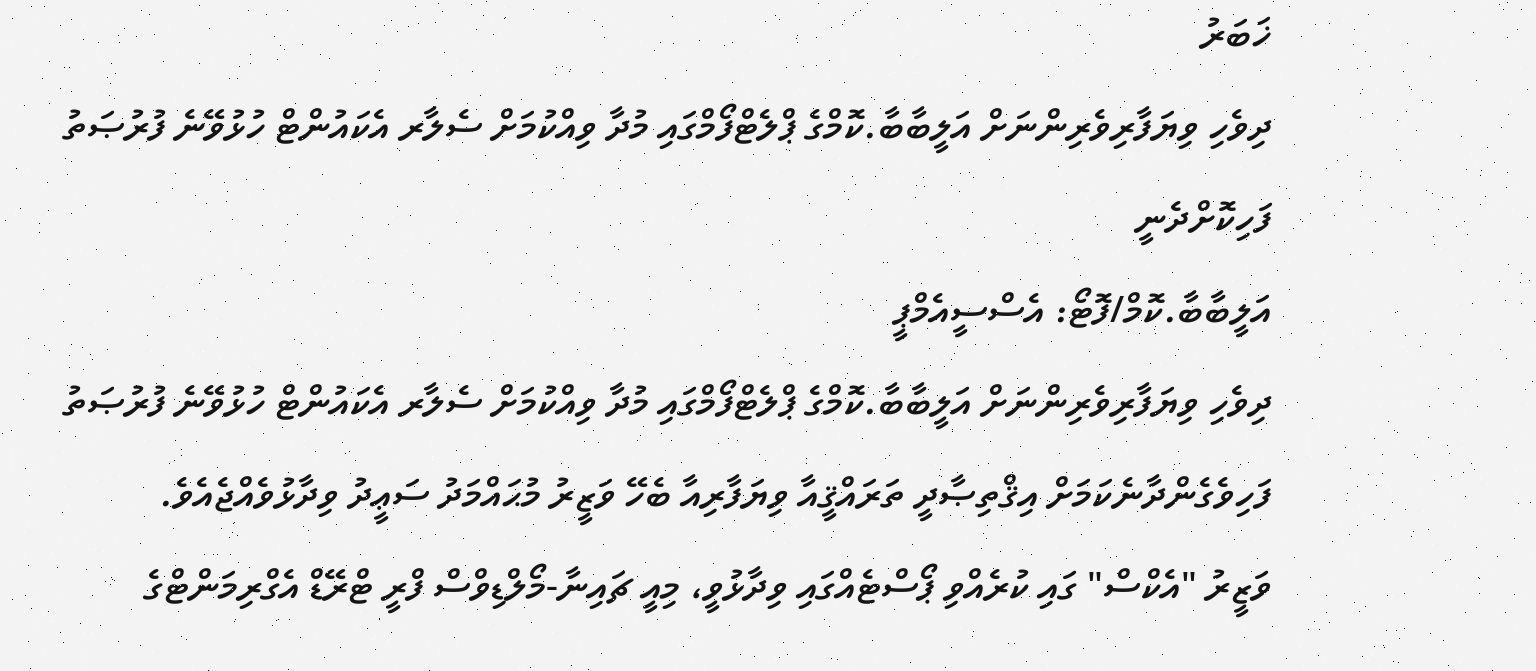ޚަބަރު
ދިވެހި ވިޔަފާރިވެރިންނަށް އަލީބާބާ.ކޮމްގެ ޕްލެޓްފޯމްގައި މުދާ ވިއްކުމަށް ސެލާރ އެކައުންޓް ހުޅުވޭނެ ފުރުޞަތު ފަހިކޮށްދެނީ
އަލީބާބާ.ކޮމް/ފޮޓޯ: އެސްސީއެމްޕީ
ދިވެހި ވިޔަފާރިވެރިންނަށް އަލީބާބާ.ކޮމްގެ ޕްލެޓްފޯމްގައި މުދާ ވިއްކުމަށް ސެލާރ އެކައުންޓް ހުޅުވޭނެ ފުރުޞަތު ފަހިވެގެންދާނެކަމަށް އިޤްތިޞާދީ ތަރައްޤީއާ ވިޔަފާރިއާ ބެހޭ ވަޒީރު މުޙައްމަދު ސަޢީދު ވިދާޅުވެއްޖެއެވެ.
ވަޒީރު "އެކްސް" ގައި ކުރެއްވި ޕޯސްޓެއްގައި ވިދާޅުވީ، މިއީ ޗައިނާ-މޯލްޑިވްސް ފްރީ ޓްރޭޑް އެގްރިމަންޓްގެ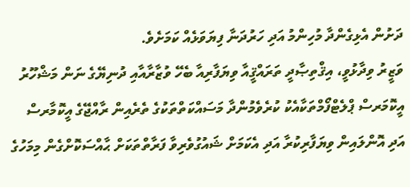ދަށުން އެޅިގެންދާ މުހިންމު އަދި ހަރުދަނާ ފިޔަވަޅެއް ކަމަށެވެ.
ވަޒީރު ވިދާޅުވީ، އިޤްތިޞާދީ ތަރައްޤީއާ ވިޔަފާރިއާ ބެހޭ ވުޒާރާއާއި ދުނިޔޭގެ ނަން މަޝްހޫރު އީކޮމަރސް ޕްލެޓްފޯމްތަކާއެކު ކުރެވެމުންދާ މަސައްކަތްތަކުގެ ތެރެއިން ރާއްޖޭގެ އީކޮމާރސް އަދި އޮންލައިން ވިޔަފާރިކުރާ އަދި އެކަމަށް ޝައުގުވެރިވާ ފަރާތްތަކަށް ޙާއްސަކޮށްގެން މިމަހުގެ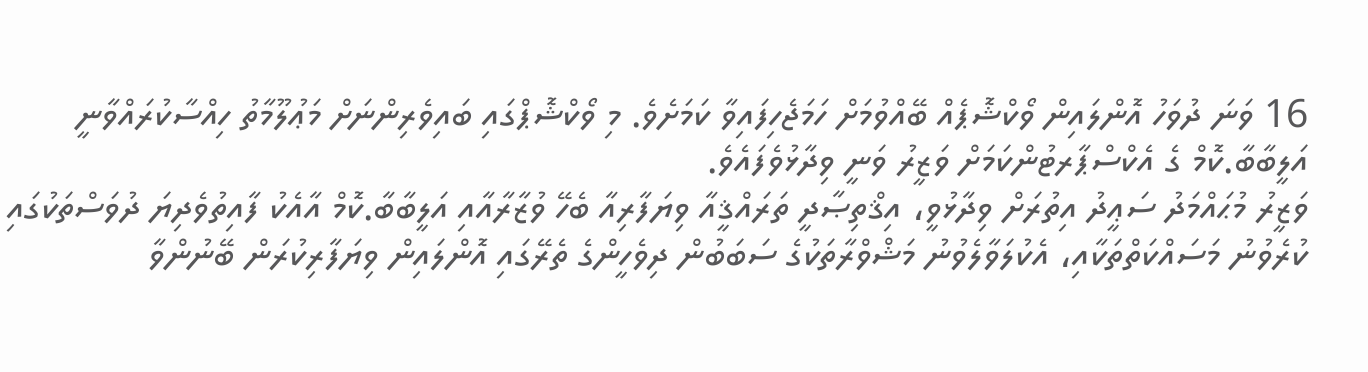16 ވަނަ ދުވަހު އޮންލައިން ވޯކްޝޮޕެއް ބޭއްވުމަށް ހަމަޖެހިފައިވާ ކަމަށެވެ. މި ވޯކްޝޮޕްގައި ބައިވެރިންނަށް މަޢުލޫމާތު ހިއްސާކުރައްވާނީ އަލީބާބާ.ކޮމް ގެ އެކްސްޕާރޓުންކަމަށް ވަޒީރު ވަނީ ވިދާޅުވެފައެވެ.
ވަޒީރު މުޙައްމަދު ސަޢީދު އިތުރަށް ވިދާޅުވީ، އިޤްތިޞާދީ ތަރައްޤީއާ ވިޔަފާރިއާ ބެހޭ ވުޒާރާއާއި އަލީބާބާ.ކޮމް އާއެކު ފާއިތުވެދިޔަ ދުވަސްތަކުގައި ކުރެވުނު މަސައްކަތްތަކާއި، އެކުލަވާލެވުނު މަޝްވްރާތަކުގެ ސަބަބުން ދިވެހީންގެ ތެރޭގައި އޮންލައިން ވިޔަފާރިކުރަން ބޭނުންވާ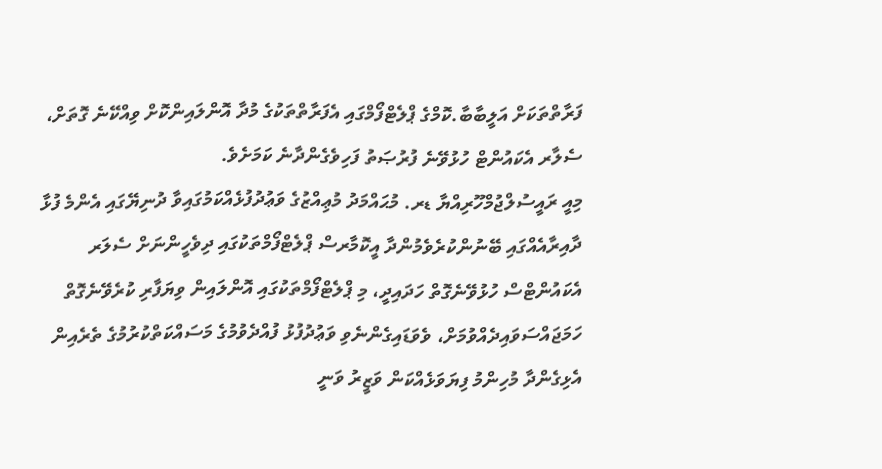ފަރާތްތަކަށް އަލީބާބާ.ކޮމްގެ ޕްލެޓްފޯމްގައި އެފަރާތްތަކުގެ މުދާ އޮންލައިންކޮށް ވިއްކޭނެ ގޮތަށް، ސެލާރ އެކައުންޓް ހުޅުވޭނެ ފުރުޞަތު ފަހިވެގެންދާނެ ކަމަށެވެ.
މިއީ ރައީސުލްޖުމްހޫރިއްޔާ ޑރ. މުޙައްމަދު މުޢިއްޒުގެ ވަޢުދުފުޅެއްކަމުގައިވާ ދުނިޔޭގައި އެންމެ ފުޅާ ދާއިރާއެއްގައި ބޭނުންކުރެވެމުންދާ އީކޮމާރސް ޕްލެޓްފޯމްތަކުގައި ދިވެހީންނަށް ސެލަރ އެކައުންޓްސް ހުޅުވޭނެގޮތް ހަދައިދީ، މި ޕްލެޓްފޯމްތަކުގައި އޮންލައިން ވިޔަފާރި ކުރެވޭނެގޮތް ހަމަޖައްސަވައިދެއްވުމަށް، ވެވަޑައިގެންނެވި ވަޢުދުފުޅު ފުއްދެވުމުގެ މަސައްކަތްކުރުމުގެ ތެރެއިން އެޅިގެންދާ މުހިންމު ފިޔަވަޅެއްކަން ވަޒީރު ވަނީ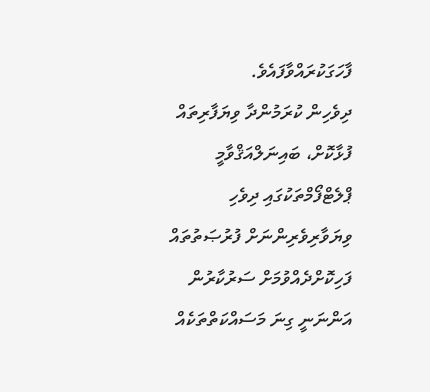ފާހަގަކުރައްވާފައެވެ.
ދިވެހިން ކުރަމުންދާ ވިޔަފާރިތައް ފުޅާކޮށް، ބައިނަލްއަޤްވާމީ ޕްލެޓްފޯމްތަކުގައި ދިވެހި ވިޔަވާރިވެރިންނަށް ފުރުޞަތުތައް ފަހިކޮށްދެއްވުމަށް ސަރުކާރުން އަންނަނީ ގިނަ މަސައްކަތްތަކެއް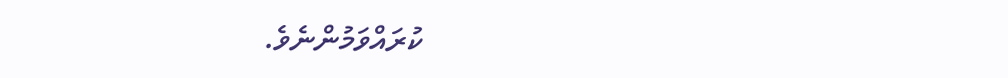ކުރައްވަމުންނެވެ.